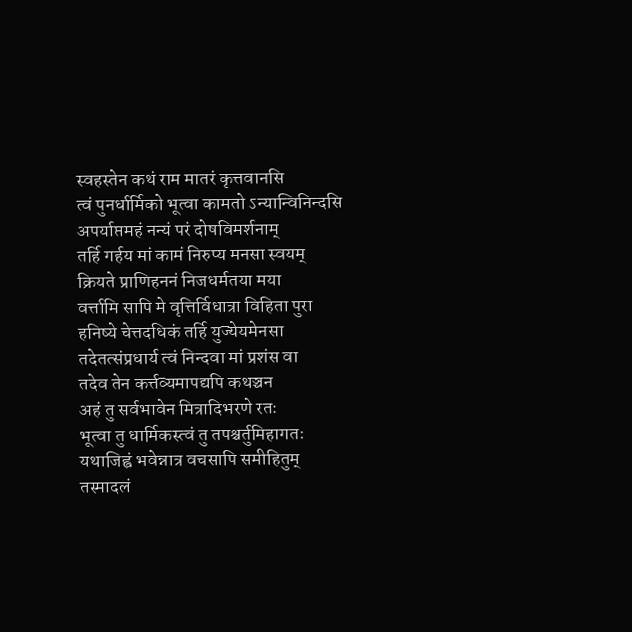स्वहस्तेन कथं राम मातरं कृत्तवानसि
त्वं पुनर्धार्मिको भूत्वा कामतो ऽन्यान्विनिन्दसि
अपर्याप्तमहं नन्यं परं दोषविमर्शनाम्
तर्हि गर्हय मां कामं निरुप्य मनसा स्वयम्
क्रियते प्राणिहननं निजधर्मतया मया
वर्त्तामि सापि मे वृत्तिर्विधात्रा विहिता पुरा
हनिष्ये चेत्तदधिकं तर्हि युज्येयमेनसा
तदेतत्संप्रधार्य त्वं निन्दवा मां प्रशंस वा
तदेव तेन कर्त्तव्यमापद्यपि कथञ्चन
अहं तु सर्वभावेन मित्रादिभरणे रतः
भूत्वा तु धार्मिकस्त्वं तु तपश्चर्तुमिहागतः
यथाजिह्वं भवेन्नात्र वचसापि समीहितुम्
तस्मादलं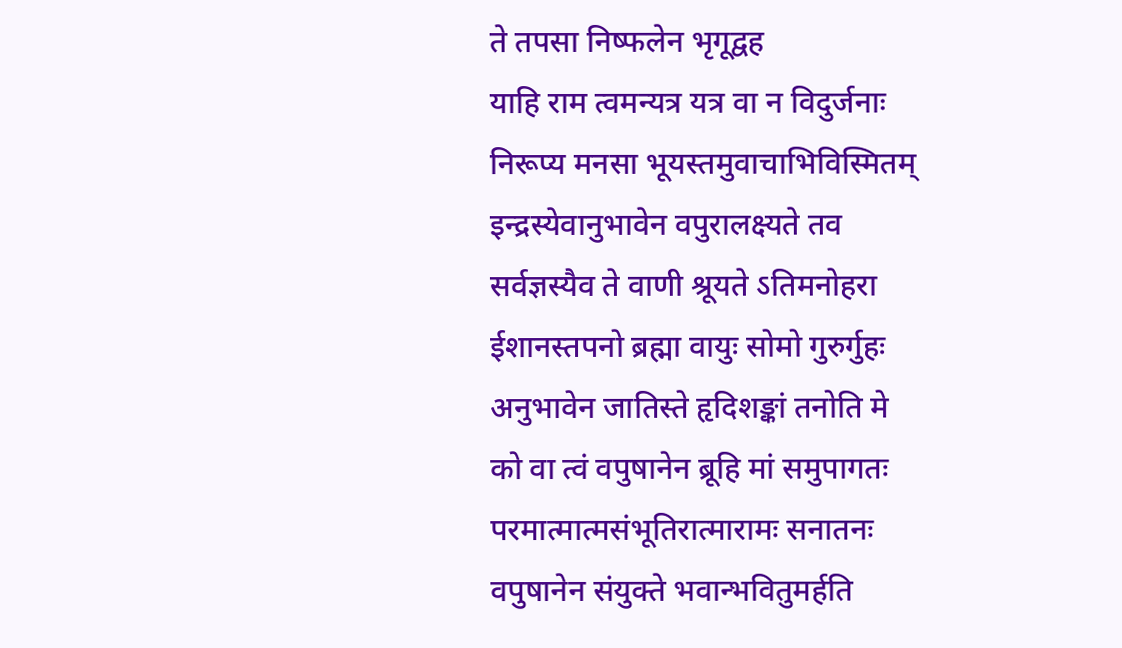ते तपसा निष्फलेन भृगूद्वह
याहि राम त्वमन्यत्र यत्र वा न विदुर्जनाः
निरूप्य मनसा भूयस्तमुवाचाभिविस्मितम्
इन्द्रस्येवानुभावेन वपुरालक्ष्यते तव
सर्वज्ञस्यैव ते वाणी श्रूयते ऽतिमनोहरा
ईशानस्तपनो ब्रह्मा वायुः सोमो गुरुर्गुहः
अनुभावेन जातिस्ते हृदिशङ्कां तनोति मे
को वा त्वं वपुषानेन ब्रूहि मां समुपागतः
परमात्मात्मसंभूतिरात्मारामः सनातनः
वपुषानेन संयुक्ते भवान्भवितुमर्हति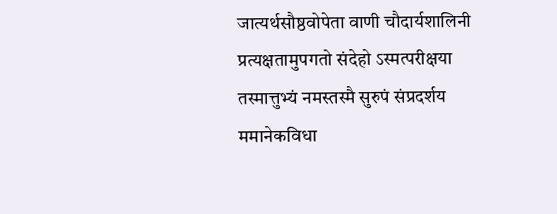जात्यर्थसौष्ठवोपेता वाणी चौदार्यशालिनी
प्रत्यक्षतामुपगतो संदेहो ऽस्मत्परीक्षया
तस्मात्तुभ्यं नमस्तस्मै सुरुपं संप्रदर्शय
ममानेकविधा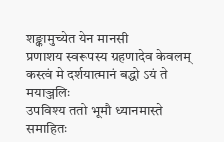शङ्कामुच्येत येन मानसी
प्रणाशय स्वरूपस्य ग्रहणादेव केवलम्
कस्त्वं मे दर्शयात्मानं बद्धो ऽयं ते मयाञ्जलिः
उपविश्य ततो भूमौ ध्यानमास्ते समाहितः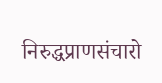निरुद्धप्राणसंचारो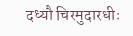दध्यौ चिरमुदारधीः